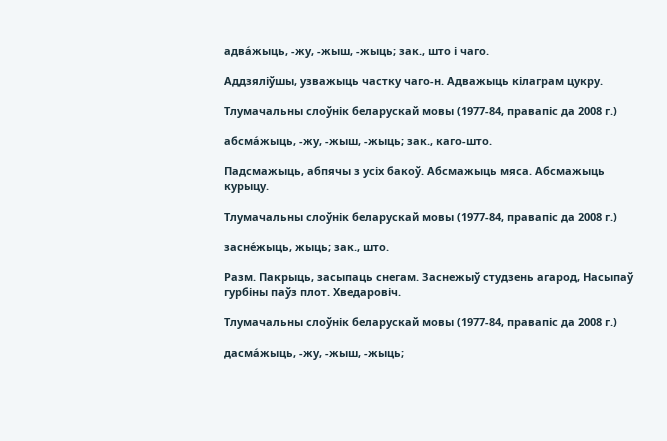адва́жыць, ‑жу, ‑жыш, ‑жыць; зак., што і чаго.

Аддзяліўшы, узважыць частку чаго‑н. Адважыць кілаграм цукру.

Тлумачальны слоўнік беларускай мовы (1977-84, правапіс да 2008 г.)

абсма́жыць, ‑жу, ‑жыш, ‑жыць; зак., каго-што.

Падсмажыць, абпячы з усіх бакоў. Абсмажыць мяса. Абсмажыць курыцу.

Тлумачальны слоўнік беларускай мовы (1977-84, правапіс да 2008 г.)

засне́жыць, жыць; зак., што.

Разм. Пакрыць, засыпаць снегам. Заснежыў студзень агарод, Насыпаў гурбіны паўз плот. Хведаровіч.

Тлумачальны слоўнік беларускай мовы (1977-84, правапіс да 2008 г.)

дасма́жыць, ‑жу, ‑жыш, ‑жыць;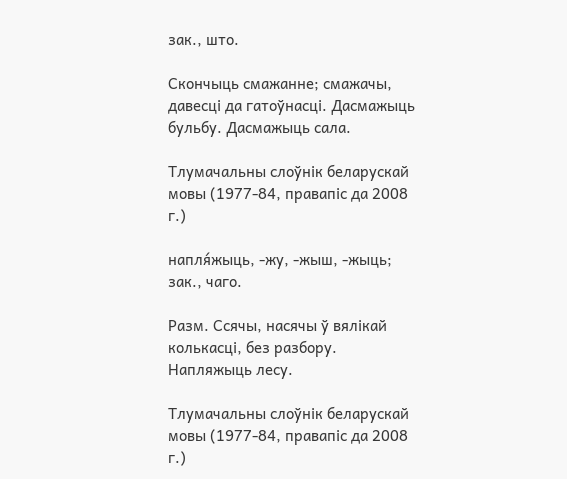зак., што.

Скончыць смажанне; смажачы, давесці да гатоўнасці. Дасмажыць бульбу. Дасмажыць сала.

Тлумачальны слоўнік беларускай мовы (1977-84, правапіс да 2008 г.)

напля́жыць, ‑жу, ‑жыш, ‑жыць; зак., чаго.

Разм. Ссячы, насячы ў вялікай колькасці, без разбору. Напляжыць лесу.

Тлумачальны слоўнік беларускай мовы (1977-84, правапіс да 2008 г.)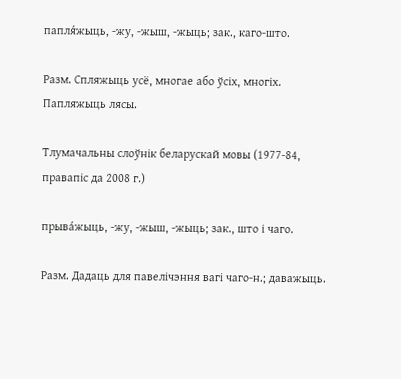папля́жыць, ‑жу, ‑жыш, ‑жыць; зак., каго-што.

Разм. Спляжыць усё, многае або ўсіх, многіх. Папляжыць лясы.

Тлумачальны слоўнік беларускай мовы (1977-84, правапіс да 2008 г.)

прыва́жыць, ‑жу, ‑жыш, ‑жыць; зак., што і чаго.

Разм. Дадаць для павелічэння вагі чаго‑н.; даважыць.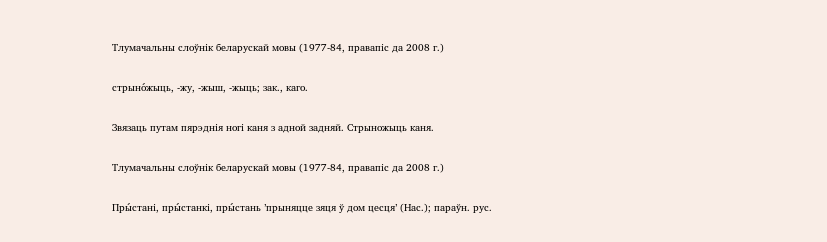Тлумачальны слоўнік беларускай мовы (1977-84, правапіс да 2008 г.)

стрыно́жыць, ‑жу, ‑жыш, ‑жыць; зак., каго.

Звязаць путам пярэднія ногі каня з адной задняй. Стрыножыць каня.

Тлумачальны слоўнік беларускай мовы (1977-84, правапіс да 2008 г.)

Пры́стані, пры́станкі, пры́стань ’прыняцце зяця ў дом цесця’ (Нас.); параўн. рус.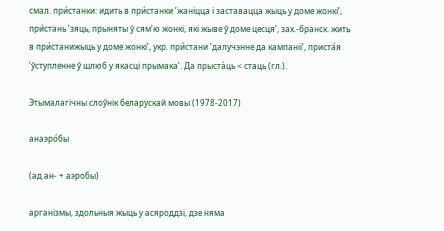смал. при́станки: идить в при́станки ’жаніцца і заставацца жыць у доме жонкі’, при́стань ’зяць, прыняты ў сям’ю жонкі, які жыве ў доме цесця’, зах.-бранск. жить в при́станижыць у доме жонкі’, укр. при́стани ’далучэнне да кампаніі’, приста́я ’ўступленне ў шлюб у якасці прымака’. Да прыста́ць < стаць (гл.).

Этымалагічны слоўнік беларускай мовы (1978-2017)

анаэро́бы

(ад ан- + аэробы)

арганізмы, здольныя жыць у асяроддзі, дзе няма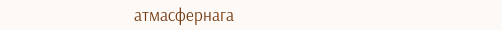атмасфернага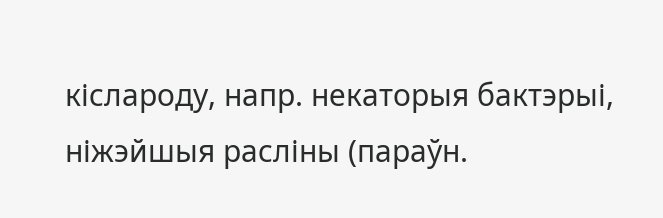кіслароду, напр. некаторыя бактэрыі, ніжэйшыя расліны (параўн.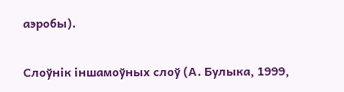аэробы).

Слоўнік іншамоўных слоў (А. Булыка, 1999,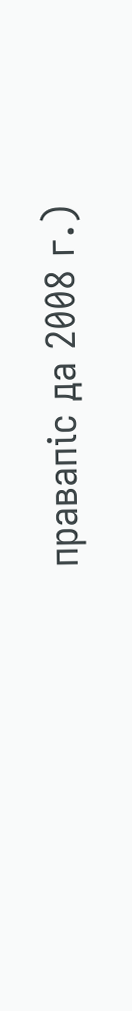правапіс да 2008 г.)